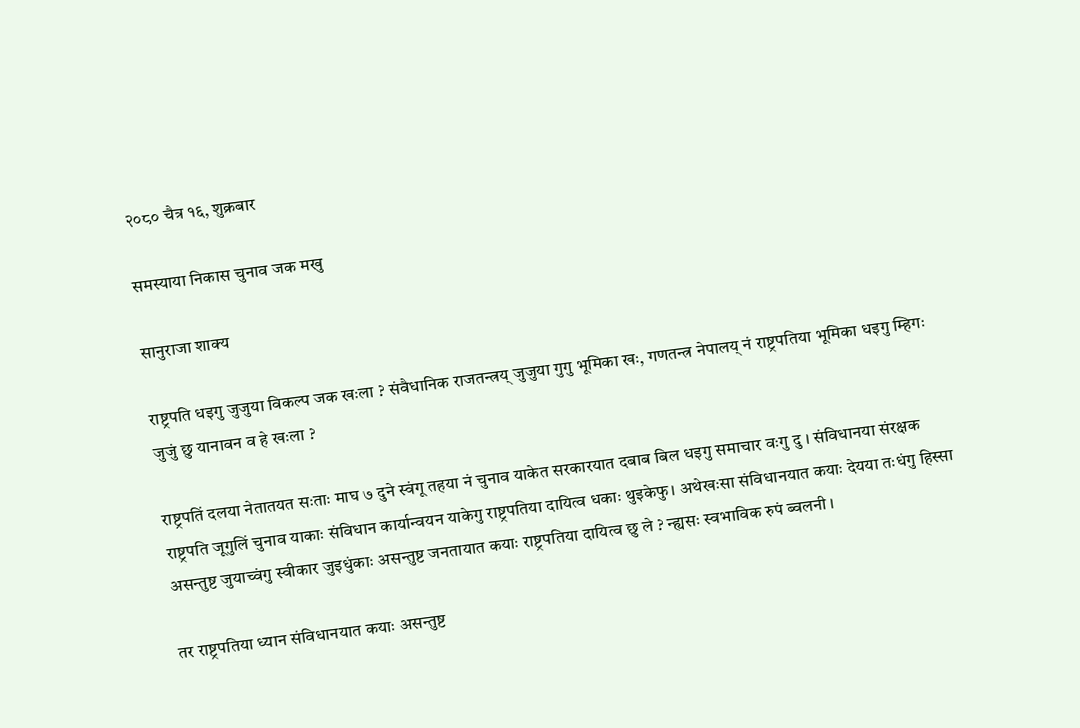२०८० चैत्र १६, शुक्रबार

समस्याया निकास चुनाव जक मखु

सानुराजा शाक्य

राष्ट्रपति धइगु जुजुया विकल्प जक खःला ? संवैधानिक राजतन्त्रय् जुजुया गुगु भूमिका खः, गणतन्त्र नेपालय् नं राष्ट्रपतिया भूमिका धइगु म्हिगः जुजुं छु यानावन व हे खःला ?

राष्ट्रपतिं दलया नेतातयत सःताः माघ ७ दुने स्वंगू तहया नं चुनाव याकेत सरकारयात दबाब बिल धइगु समाचार वःगु दु । संविधानया संरक्षक राष्ट्रपति जूगुलिं चुनाव याकाः संविधान कार्यान्वयन याकेगु राष्ट्रपतिया दायित्व धकाः थुइकेफु। अथेखःसा संविधानयात कयाः देयया तःधंगु हिस्सा असन्तुष्ट जुयाच्वंगु स्वीकार जुइधुंकाः असन्तुष्ट जनतायात कयाः राष्ट्रपतिया दायित्व छु ले ? न्ह्यसः स्वभाविक रुपं ब्वलनी ।

तर राष्ट्रपतिया ध्यान संविधानयात कयाः असन्तुष्ट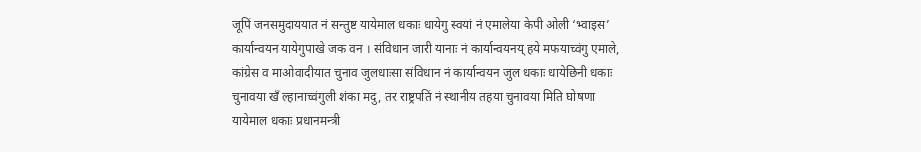जूपिं जनसमुदाययात नं सन्तुष्ट यायेमाल धकाः धायेगु स्वयां नं एमालेया केपी ओली ‘भ्वाइस’ कार्यान्वयन यायेगुपाखे जक वन । संविधान जारी यानाः नं कार्यान्वयनय् हये मफयाच्वंगु एमाले, कांग्रेस व माओवादीयात चुनाव जुलधाःसा संविधान नं कार्यान्वयन जुल धकाः धायेछिनी धकाः चुनावया खँ ल्हानाच्वंगुली शंका मदु, तर राष्ट्रपतिं नं स्थानीय तहया चुनावया मिति घोषणा यायेमाल धकाः प्रधानमन्त्री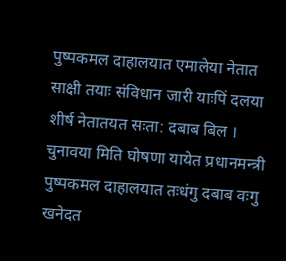पुष्पकमल दाहालयात एमालेया नेतात साक्षी तयाः संविधान जारी याःपिं दलया शीर्ष नेतातयत सःता: दबाब बिल । चुनावया मिति घोषणा यायेत प्रधानमन्त्री पुष्पकमल दाहालयात तःधंगु दबाब वःगु खनेदत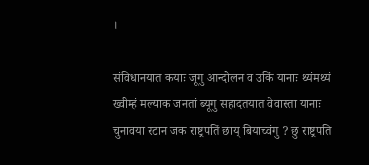।

संविधानयात कयाः जूगु आन्दोलन व उकिं यानाः थ्यंमथ्यं ख्वीम्हं मल्याक जनतां ब्यूगु सहादतयात वेवास्ता यानाः चुनावया रटान जक राष्ट्रपतिं छाय् बियाच्वंगु ? छु राष्ट्रपति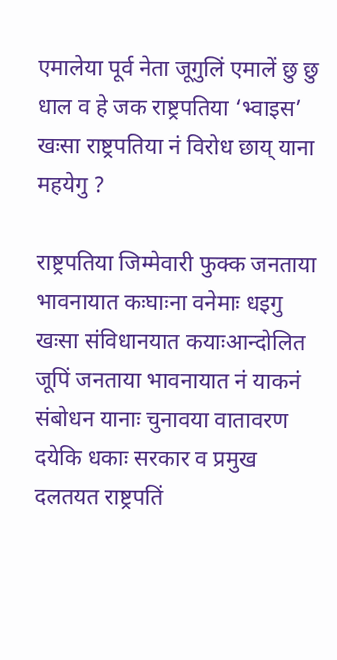एमालेया पूर्व नेता जूगुलिं एमालें छु छु धाल व हे जक राष्ट्रपतिया ‘भ्वाइस’ खःसा राष्ट्रपतिया नं विरोध छाय् याना महयेगु ?

राष्ट्रपतिया जिम्मेवारी फुक्क जनताया भावनायात कःघाःना वनेमाः धइगु खःसा संविधानयात कयाःआन्दोलित जूपिं जनताया भावनायात नं याकनं संबोधन यानाः चुनावया वातावरण दयेकि धकाः सरकार व प्रमुख दलतयत राष्ट्रपतिं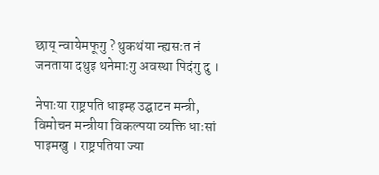छाय् न्वायेमफूगु ? थुकथंया न्ह्यसःत नं जनताया दथुइ थनेमाःगु अवस्था पिदंगु दु ।

नेपाःया राष्ट्रपति धाइम्ह उद्घाटन मन्त्री, विमोचन मन्त्रीया विकल्पया व्यक्ति धाःसां पाइमखु । राष्ट्रपतिया ज्या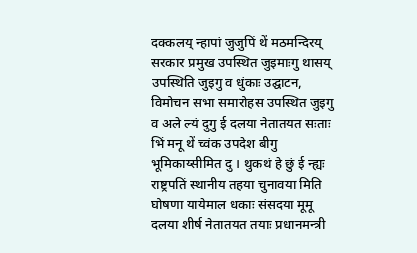दक्कलय् न्हापां जुजुपिं थें मठमन्दिरय् सरकार प्रमुख उपस्थित जुइमाःगु थासय् उपस्थिति जुइगु व धुंकाः उद्घाटन, विमोचन सभा समारोहस उपस्थित जुइगु व अले ल्यं दुगु ई दलया नेतातयत सःताः भिं मनू थें च्वंक उपदेश बीगु भूमिकाय्सीमित दु । थुकथं हे छुं ई न्ह्यः राष्ट्रपतिं स्थानीय तहया चुनावया मिति घोषणा यायेमाल धकाः संसदया मूमू दलया शीर्ष नेतातयत तयाः प्रधानमन्त्री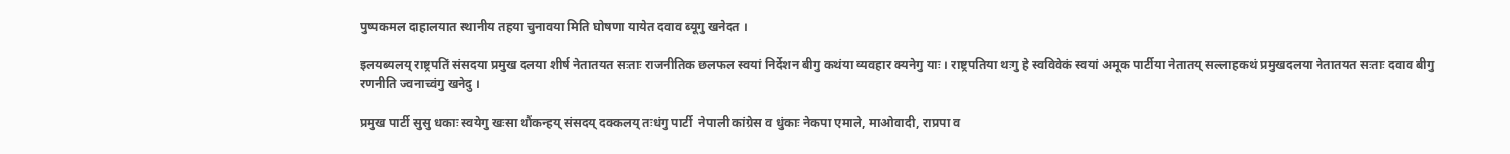पुष्पकमल दाहालयात स्थानीय तहया चुनावया मिति घोषणा यायेत दवाव ब्यूगु खनेदत ।

इलयब्यलय् राष्ट्रपतिं संसदया प्रमुख दलया शीर्ष नेतातयत सःताः राजनीतिक छलफल स्वयां निर्देशन बीगु कथंया व्यवहार क्यनेगु याः । राष्ट्रपतिया थःगु हे स्वविवेकं स्वयां अमूक पार्टीया नेतातय् सल्लाहकथं प्रमुखदलया नेतातयत सःताः दवाव बीगु रणनीति ज्वनाच्वंगु खनेदु ।

प्रमुख पार्टी सुसु धकाः स्वयेगु खःसा थौंकन्हय् संसदय् दक्कलय् तःधंगु पार्टी  नेपाली कांग्रेस व धुंकाः नेकपा एमाले, माओवादी, राप्रपा व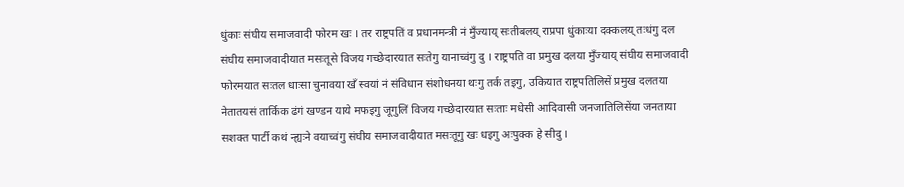धुंकाः संघीय समाजवादी फोरम खः । तर राष्ट्रपतिं व प्रधानमन्त्री नं मुँज्याय् सःतीबलय् राप्रपा धुंकाःया दक्कलय् तःधंगु दल संघीय समाजवादीयात मसःतूसे विजय गच्छेदारयात सःतेगु यानाच्वंगु दु । राष्ट्रपति वा प्रमुख दलया मुँज्याय् संघीय समाजवादी फोरमयात सःतल धाःसा चुनावया खँ स्वयां नं संविधान संशोधनया थःगु तर्क तइगु, उकियात राष्ट्रपतिलिसें प्रमुख दलतया नेतातयसं तार्किक ढंगं खण्डन याये मफइगु जूगुलिं विजय गच्छेदारयात सःताः मधेसी आदिवासी जनजातिलिसेंया जनताया सशक्त पार्टी कथं न्ह्यःने वयाच्वंगु संघीय समाजवादीयात मसःतूगु खः धइगु अःपुक्क हे सीदु ।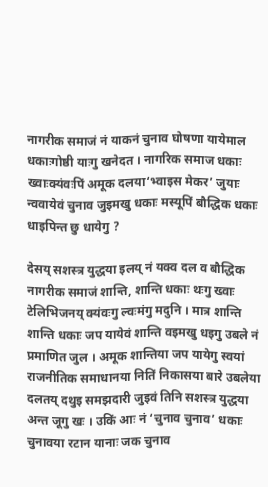नागरीक समाजं नं याकनं चुनाव घोषणा यायेमाल धकाःगोष्ठी याःगु खनेदत । नागरिक समाज धकाः ख्वाःक्यंवःपिं अमूक दलया‘भ्वाइस मेकर’ जुयाः न्ववायेवं चुनाव जुइमखु धकाः मस्यूपिं बौद्धिक धकाः धाइपिन्त छु धायेगु ?

देसय् सशस्त्र युद्धया इलय् नं यक्व दल व बौद्धिक नागरीक समाजं शान्ति, शान्ति धकाः थःगु ख्वाः टेलिभिजनय् क्यंवःगु ल्वःमंगु मदुनि । मात्र शान्ति शान्ति धकाः जप यायेवं शान्ति वइमखु धइगु उबले नं प्रमाणित जुल । अमूक शान्तिया जप यायेगु स्वयां राजनीतिक समाधानया नितिं निकासया बारे उबलेया दलतय् दथुइ समझदारी जुइवं तिनि सशस्त्र युद्धया अन्त जूगु खः । उकिं आः नं ‘चुनाव चुनाव’ धकाः चुनावया रटान यानाः जक चुनाव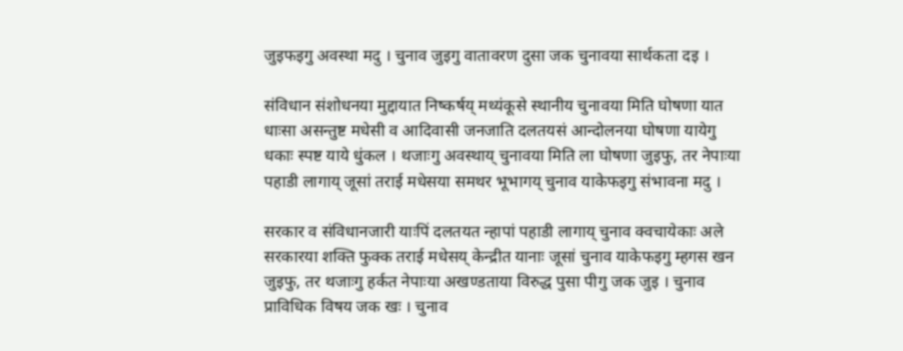जुइफइगु अवस्था मदु । चुनाव जुइगु वातावरण दुसा जक चुनावया सार्थकता दइ ।

संविधान संशोधनया मुद्दायात निष्कर्षय् मथ्यंकूसे स्थानीय चुनावया मिति घोषणा यात धाःसा असन्तुष्ट मधेसी व आदिवासी जनजाति दलतयसं आन्दोलनया घोषणा यायेगु धकाः स्पष्ट याये धुंकल । थजाःगु अवस्थाय् चुनावया मिति ला घोषणा जुइफु, तर नेपाःया पहाडी लागाय् जूसां तराई मधेसया समथर भूभागय् चुनाव याकेफइगु संभावना मदु ।

सरकार व संविधानजारी याःपिं दलतयत न्हापां पहाडी लागाय् चुनाव क्वचायेकाः अले सरकारया शक्ति फुक्क तराई मधेसय् केन्द्रीत यानाः जूसां चुनाव याकेफइगु म्हगस खन जुइफु, तर थजाःगु हर्कत नेपाःया अखण्डताया विरुद्ध पुसा पीगु जक जुइ । चुनाव प्राविधिक विषय जक खः । चुनाव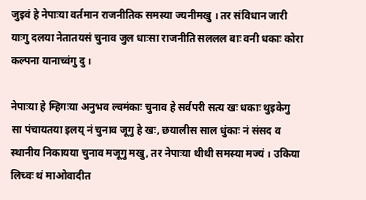जुइवं हे नेपाःया वर्तमान राजनीतिक समस्या ज्यनीमखु । तर संविधान जारी याःगु दलया नेतातयसं चुनाव जुल धाःसा राजनीति सललल बाः वनी धकाः कोरा कल्पना यानाच्वंगु दु ।

नेपाःया हे म्हिगःया अनुभव ल्वमंकाः चुनाव हे सर्वपरी सत्य खः धकाः थुइकेगु सा पंचायतया इलय् नं चुनाव जूगु हे खः, छयालीस साल धुंकाः नं संसद व स्थानीय निकायया चुनाव मजूगु मखु, तर नेपाःया थीथी समस्या मज्यं । उकिया लिच्वः थं माओवादीत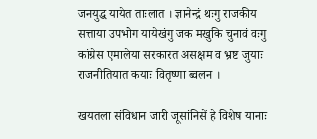जनयुद्ध यायेत ताःलात । ज्ञानेन्द्रं थःगु राजकीय सत्ताया उपभोग यायेखंगु जक मखुकि चुनावं वःगु कांग्रेस एमालेया सरकारत असक्षम व भ्रष्ट जुयाः राजनीतियात कयाः वितृष्णा ब्वलन ।

खयतला संविधान जारी जूसांनिसें हे विशेष यानाः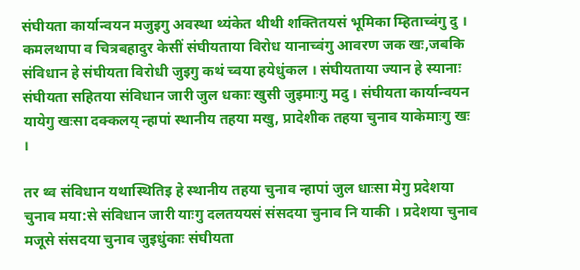संघीयता कार्यान्वयन मजुइगु अवस्था थ्यंकेत थीथी शक्तितयसं भूमिका म्हिताच्वंगु दु । कमलथापा व चित्रबहादुर केसीं संघीयताया विरोध यानाच्वंगु आवरण जक खः,जबकि संविधान हे संघीयता विरोधी जुइगु कथं च्वया हयेधुंकल । संघीयताया ज्यान हे स्यानाः संघीयता सहितया संविधान जारी जुल धकाः खुसी जुइमाःगु मदु । संघीयता कार्यान्वयन यायेगु खःसा दक्कलय् न्हापां स्थानीय तहया मखु, प्रादेशीक तहया चुनाव याकेमाःगु खः ।

तर थ्व संविधान यथास्थितिइ हे स्थानीय तहया चुनाव न्हापां जुल धाःसा मेगु प्रदेशया चुनाव मया:से संविधान जारी याःगु दलतययसं संसदया चुनाव नि याकी । प्रदेशया चुनाव मजूसे संसदया चुनाव जुइधुंकाः संघीयता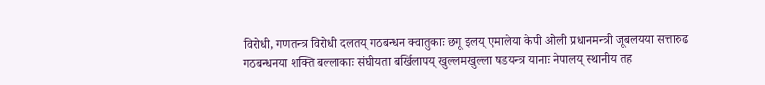विरोधी, गणतन्त्र विरोधी दलतय् गठबन्धन क्वातुकाः छगू इलय् एमालेया केपी ओली प्रधानमन्त्री जूबलयया सत्तारुढ गठबन्धनया शक्ति बल्लाकाः संघीयता बर्खिलापय् खुल्लमखुल्ला षडयन्त्र यानाः नेपालय् स्थानीय तह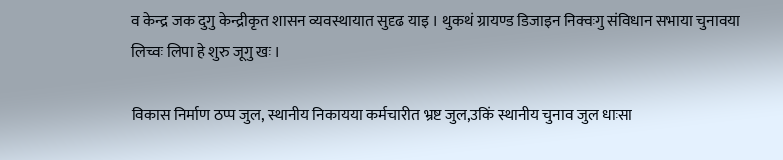व केन्द्र जक दुगु केन्द्रीकृत शासन व्यवस्थायात सुदृढ याइ । थुकथं ग्रायण्ड डिजाइन निक्वःगु संविधान सभाया चुनावया लिच्वः लिपा हे शुरु जूगु खः ।

विकास निर्माण ठप्प जुल, स्थानीय निकायया कर्मचारीत भ्रष्ट जुल,उकिं स्थानीय चुनाव जुल धाःसा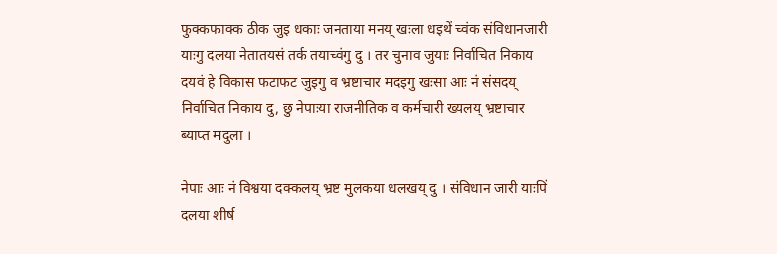फुक्कफाक्क ठीक जुइ धकाः जनताया मनय् खःला धइथें च्वंक संविधानजारी याःगु दलया नेतातयसं तर्क तयाच्वंगु दु । तर चुनाव जुयाः निर्वाचित निकाय दयवं हे विकास फटाफट जुइगु व भ्रष्टाचार मदइगु खःसा आः नं संसदय् निर्वाचित निकाय दु, छु नेपाःया राजनीतिक व कर्मचारी ख्यलय् भ्रष्टाचार ब्याप्त मदुला ।

नेपाः आः नं विश्वया दक्कलय् भ्रष्ट मुलकया धलखय् दु । संविधान जारी याःपिं दलया शीर्ष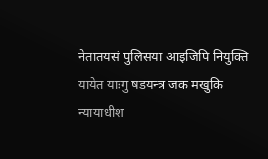नेतातयसं पुलिसया आइजिपि नियुक्ति यायेत याःगु षडयन्त्र जक मखुकि न्यायाधीश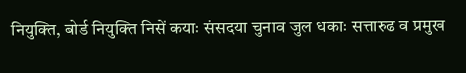नियुक्ति, बोर्ड नियुक्ति निसें कयाः संसदया चुनाव जुल धकाः सत्तारुढ व प्रमुख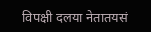विपक्षी दलया नेतातयसं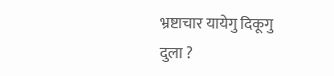भ्रष्टाचार यायेगु दिकूगु दुला ?